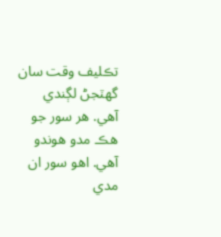تڪليف وقت سان گهٽجڻ لڳندي آهي. هر سور جو هڪ مدو هوندو آهي. اهو سور ان مدي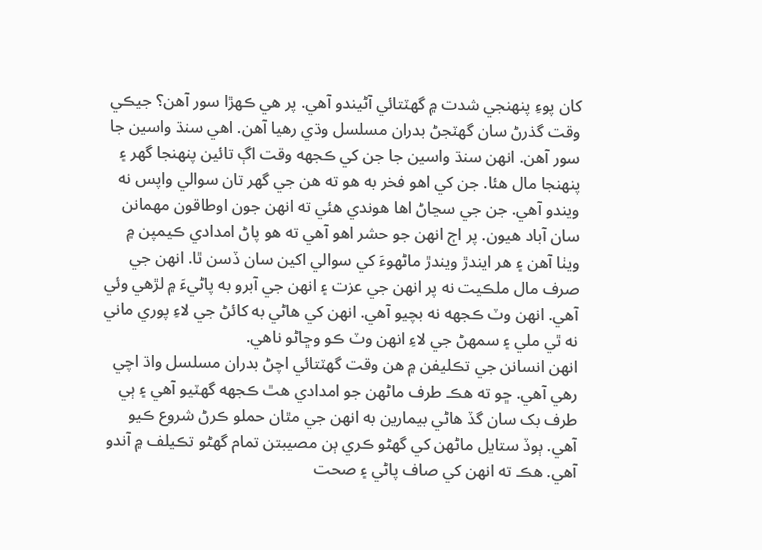کان پوءِ پنهنجي شدت ۾ گهٽتائي آڻيندو آهي. پر هي ڪهڙا سور آهن؟ جيڪي وقت گذرڻ سان گهٽجڻ بدران مسلسل وڌي رهيا آهن. اهي سنڌ واسين جا سور آهن. انهن سنڌ واسين جا جن کي ڪجهه وقت اڳ تائين پنهنجا گهر ۽ پنهنجا مال هئا. جن کي اهو فخر به هو ته هن جي گهر تان سوالي واپس نه ويندو آهي. جن جي سڃاڻ اها هوندي هئي ته انهن جون اوطاقون مهمانن سان آباد هيون. پر اڄ انهن جو حشر اهو آهي ته هو پاڻ امدادي ڪيمپن ۾ ويٺا آهن ۽ هر ايندڙ ويندڙ ماڻهوءَ کي سوالي اکين سان ڏسن ٿا. انهن جي صرف مال ملڪيت نه پر انهن جي عزت ۽ انهن جي آبرو به پاڻيءَ ۾ لڙهي وئي آهي. انهن وٽ ڪجهه نه بچيو آهي. انهن کي هاڻي به کائڻ جي لاءِ پوري ماني نه ٿي ملي ۽ سمهڻ جي لاءِ انهن وٽ ڪو وڇاڻو ناهي.
انهن انسانن جي تڪليفن ۾ هن وقت گهٽتائي اچڻ بدران مسلسل واڌ اچي رهي آهي. ڇو ته هڪ طرف ماڻهن جو امدادي هٿ ڪجهه گهٽيو آهي ۽ ٻي طرف بک سان گڏ هاڻي بيمارين به انهن جي مٿان حملو ڪرڻ شروع ڪيو آهي. ٻوڏ ستايل ماڻهن کي گهڻو ڪري ٻن مصيبتن تمام گهڻو تڪيلف ۾ آندو آهي. هڪ ته انهن کي صاف پاڻي ۽ صحت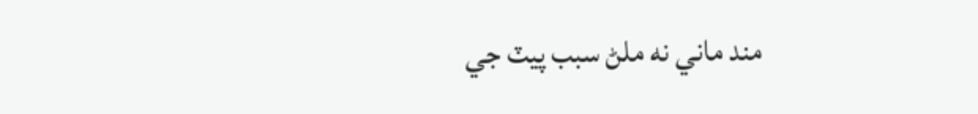مند ماني نه ملڻ سبب پيٽ جي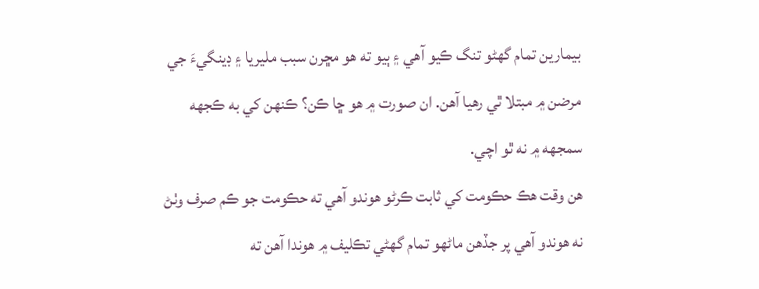بيمارين تمام گهڻو تنگ ڪيو آهي ۽ ٻيو ته هو مڇرن سبب مليريا ۽ ڊينگيءَ جي مرضن ۾ مبتلا ٿي رهيا آهن. ان صورت ۾ هو ڇا ڪن؟ ڪنهن کي به ڪجهه سمجهه ۾ نه ٿو اچي.
هن وقت هڪ حڪومت کي ثابت ڪرڻو هوندو آهي ته حڪومت جو ڪم صرف وٺڻ نه هوندو آهي پر جڏهن ماڻهو تمام گهڻي تڪليف ۾ هوندا آهن ته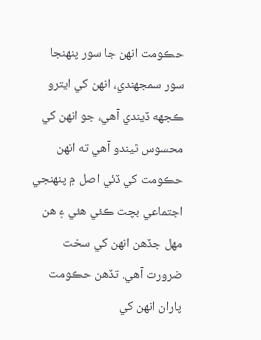حڪومت انهن جا سور پنهنجا سور سمجهندي، انهن کي ايترو ڪجهه ڏيندي آهي، جو انهن کي محسوس ٿيندو آهي ته انهن حڪومت کي ڏئي اصل ۾ پنهنجي اجتماعي بچت ڪئي هئي ۽ هن مهل جڏهن انهن کي سخت ضرورت آهي. تڏهن حڪومت پاران انهن کي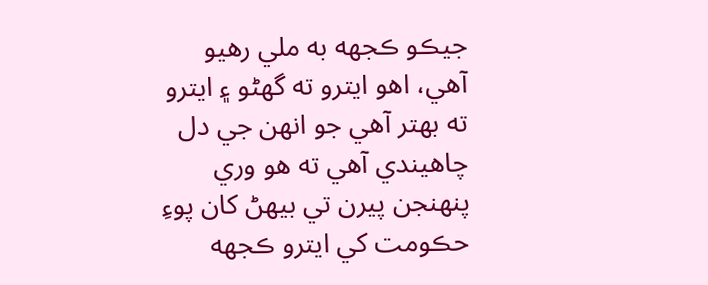جيڪو ڪجهه به ملي رهيو آهي، اهو ايترو ته گهڻو ۽ ايترو ته بهتر آهي جو انهن جي دل چاهيندي آهي ته هو وري پنهنجن پيرن تي بيهڻ کان پوءِ حڪومت کي ايترو ڪجهه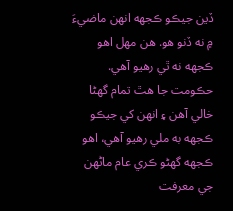ڏين جيڪو ڪجهه انهن ماضيءَ ۾ نه ڏنو هو. هن مهل اهو ڪجهه نه ٿي رهيو آهي. حڪومت جا هٿ تمام گهڻا خالي آهن ۽ انهن کي جيڪو ڪجهه به ملي رهيو آهي، اهو ڪجهه گهڻو ڪري عام ماڻهن جي معرفت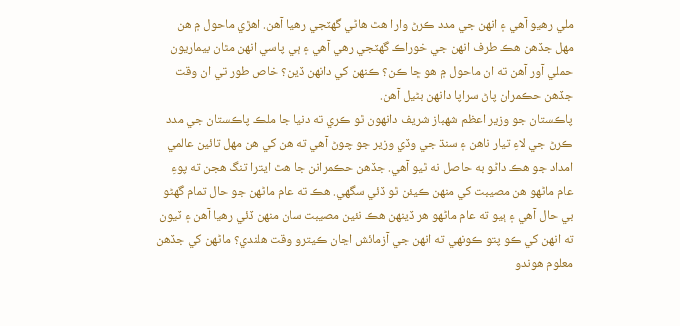ملي رهيو آهي ۽ انهن جي مدد ڪرڻ وارا هٿ هاڻي گهٽجي رهيا آهن. اهڙي ماحول ۾ هن مهل جڏهن هڪ طرف انهن جي خوراڪ گهٽجي رهي آهي ۽ ٻي پاسي انهن مٿان بيماريون حملي آور آهن ته ان ماحول ۾ هو ڇا ڪن؟ ڪنهن کي دانهن ڏين؟ خاص طور تي ان وقت جڏهن حڪمران پاڻ سراپا دانهن بڻيل آهن.
پاڪستان جو وزير اعظم شهباز شريف دانهون ٿو ڪري ته دنيا جا ملڪ پاڪستان جي مدد ڪرڻ جي لاءِ تيار ناهن ۽ سنڌ جي وڏي وزير جو چوڻ آهي ته هن کي هن مهل تائين عالمي امداد جو هڪ داڻو به حاصل نه ٿيو آهي. جڏهن حڪمرانن جا هٿ ايترا تنگ هجن ته پوءِ عام ماڻهو هن مصيبت کي منهن ڪيئن ٿو ڏئي سگهي. هڪ ته عام ماڻهن جو حال تمام گهڻو بي حال آهي ۽ ٻيو ته عام ماڻهو هر ڏينهن هڪ نئين مصيبت سان منهن ڏئي رهيا آهن ۽ ٽيون ته انهن کي ڪو پتو ڪونهي ته انهن جي آزمائش اڃان ڪيترو وقت هلندي؟ ماڻهن کي جڏهن معلوم هوندو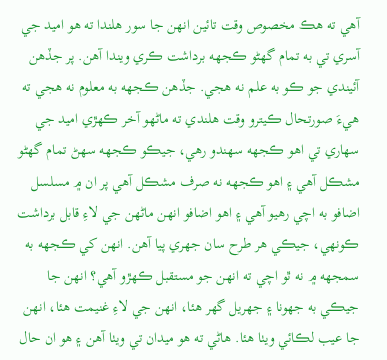آهي ته هڪ مخصوص وقت تائين انهن جا سور هلندا ته هو اميد جي آسري تي به تمام گهڻو ڪجهه برداشت ڪري ويندا آهن. پر جڏهن آئيندي جو ڪو به علم نه هجي. جڏهن ڪجهه به معلوم نه هجي ته هيءَ صورتحال ڪيترو وقت هلندي ته ماڻهو آخر ڪهڙي اميد جي سهاري تي اهو ڪجهه سهندو رهي، جيڪو ڪجهه سهڻ تمام گهڻو مشڪل آهي ۽ اهو ڪجهه نه صرف مشڪل آهي پر ان ۾ مسلسل اضافو به اچي رهيو آهي ۽ اهو اضافو انهن ماڻهن جي لاءِ قابل برداشت ڪونهي، جيڪي هر طرح سان جهري پيا آهن. انهن کي ڪجهه به سمجهه ۾ نه ٿو اچي ته انهن جو مستقبل ڪهڙو آهي؟ انهن جا جيڪي به جهونا ۽ جهريل گهر هئا، انهن جي لاءِ غنيمت هئا، انهن جا عيب لڪائي ويٺا هئا. هاڻي ته هو ميدان تي ويٺا آهن ۽ هو ان حال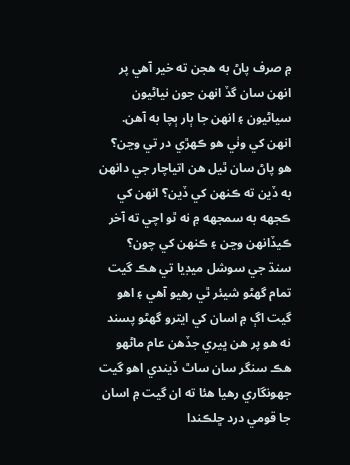۾ صرف پاڻ به هجن ته خير آهي پر انهن سان گڏ انهن جون نياڻيون سياڻيون ۽ انهن جا ٻار ٻچا به آهن. انهن کي وٺي هو ڪهڙي در تي وڃن؟ هو پاڻ سان ٿيل هن اتياچار جي دانهن به ڏين ته ڪنهن کي ڏين؟ انهن کي ڪجهه به سمجهه ۾ نه ٿو اچي ته آخر ڪيڏانهن وڃن ۽ ڪنهن کي چون؟
سنڌ جي سوشل ميڊيا تي هڪ گيت تمام گهڻو شيئر ٿي رهيو آهي ۽ اهو گيت اڳ ۾ اسان کي ايترو گهڻو پسند نه هو پر هن ڀيري جڏهن عام ماڻهو هڪ سنگر سان ساٿ ڏيندي اهو گيت جهونگاري رهيا هئا ته ان گيت ۾ اسان جا قومي درد ڇلڪندا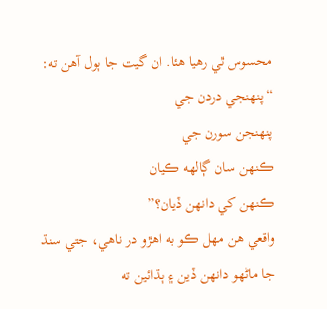محسوس ٿي رهيا هئا. ان گيت جا ٻول آهن ته:
“پنهنجي دردن جي
پنهنجن سورن جي
ڪنهن سان ڳالهه ڪيان
ڪنهن کي دانهن ڏيان؟”
واقعي هن مهل ڪو به اهڙو در ناهي، جتي سنڌ جا ماڻهو دانهن ڏين ۽ ٻڌائين ته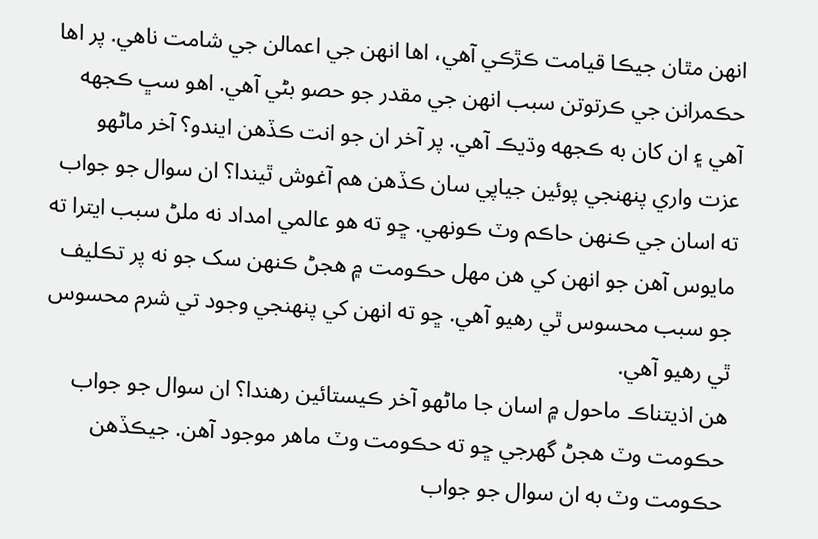انهن مٿان جيڪا قيامت ڪڙڪي آهي، اها انهن جي اعمالن جي شامت ناهي. پر اها حڪمرانن جي ڪرتوتن سبب انهن جي مقدر جو حصو بڻي آهي. اهو سڀ ڪجهه آهي ۽ ان کان به ڪجهه وڌيڪ آهي. پر آخر ان جو انت ڪڏهن ايندو؟ آخر ماڻهو عزت واري پنهنجي پوئين جياپي سان ڪڏهن هم آغوش ٿيندا؟ ان سوال جو جواب ته اسان جي ڪنهن حاڪم وٽ ڪونهي. ڇو ته هو عالمي امداد نه ملڻ سبب ايترا ته مايوس آهن جو انهن کي هن مهل حڪومت ۾ هجڻ ڪنهن سک جو نه پر تڪليف جو سبب محسوس ٿي رهيو آهي. ڇو ته انهن کي پنهنجي وجود تي شرم محسوس ٿي رهيو آهي.
هن اذيتناڪ ماحول ۾ اسان جا ماڻهو آخر ڪيستائين رهندا؟ ان سوال جو جواب حڪومت وٽ هجڻ گهرجي ڇو ته حڪومت وٽ ماهر موجود آهن. جيڪڏهن حڪومت وٽ به ان سوال جو جواب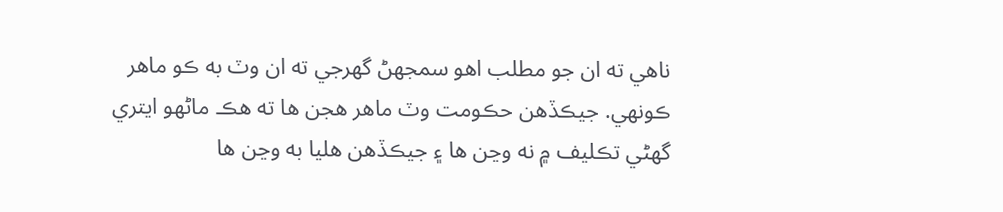ناهي ته ان جو مطلب اهو سمجهڻ گهرجي ته ان وٽ به ڪو ماهر ڪونهي. جيڪڏهن حڪومت وٽ ماهر هجن ها ته هڪ ماڻهو ايتري گهڻي تڪليف ۾ نه وڃن ها ۽ جيڪڏهن هليا به وڃن ها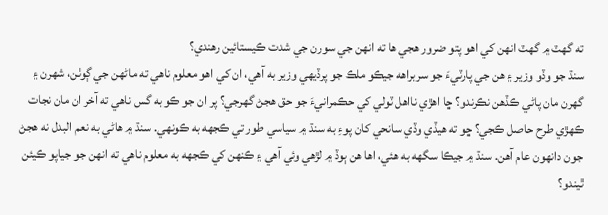ته گهٽ ۾ گهٽ انهن کي اهو پتو ضرور هجي ها ته انهن جي سورن جي شدت ڪيستائين رهندي؟
سنڌ جو وڏو وزير ۽ هن جي پارٽيءَ جو سربراهه جيڪو ملڪ جو پرڏيهي وزير به آهي، ان کي اهو معلوم ناهي ته ماڻهن جي ڳوٺن، شهرن ۽ گهرن مان پاڻي ڪڏهن نڪرندو؟ ڇا اهڙي نااهل ٽولي کي حڪمرانيءَ جو حق هجڻ گهرجي؟ پر ان جو ڪو به گس ناهي ته آخر ان مان نجات ڪهڙي طرح حاصل ڪجي؟ ڇو ته هيڏي وڏي سانحي کان پوءِ به سنڌ ۾ سياسي طور تي ڪجهه به ڪونهي. سنڌ ۾ هاڻي به نعم البدل نه هجڻ جون دانهون عام آهن. سنڌ ۾ جيڪا سگهه به هئي، اها هن ٻوڏ ۾ لڙهي وئي آهي ۽ ڪنهن کي ڪجهه به معلوم ناهي ته انهن جو جياپو ڪيئن ٿيندو؟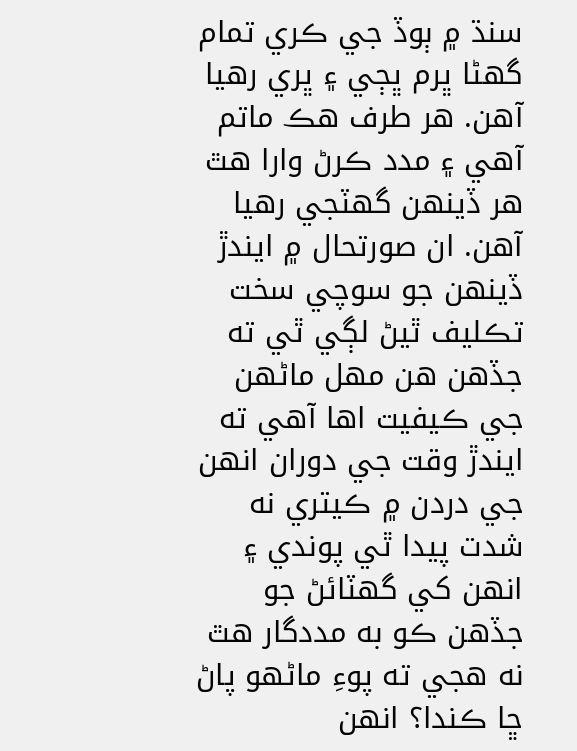سنڌ ۾ ٻوڏ جي ڪري تمام گهڻا ڀرم ڀڄي ۽ ڀري رهيا آهن. هر طرف هڪ ماتم آهي ۽ مدد ڪرڻ وارا هٿ هر ڏينهن گهٽجي رهيا آهن. ان صورتحال ۾ ايندڙ ڏينهن جو سوچي سخت تڪليف ٿيڻ لڳي ٿي ته جڏهن هن مهل ماڻهن جي ڪيفيت اها آهي ته ايندڙ وقت جي دوران انهن جي دردن ۾ ڪيتري نه شدت پيدا ٿي پوندي ۽ انهن کي گهٽائڻ جو جڏهن ڪو به مددگار هٿ نه هجي ته پوءِ ماڻهو پاڻ ڇا ڪندا؟ انهن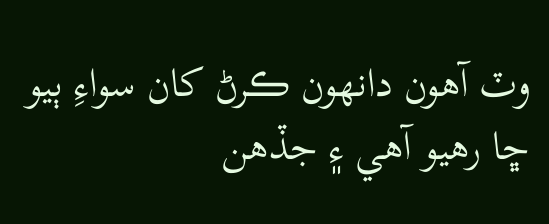وٽ آهون دانهون ڪرڻ کان سواءِ ٻيو ڇا رهيو آهي ۽ جڏهن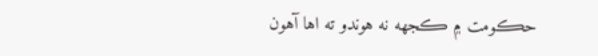حڪومت ۾ ڪجهه نه هوندو ته اها آهون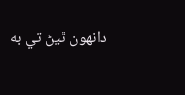دانهون ٿيڻ تي به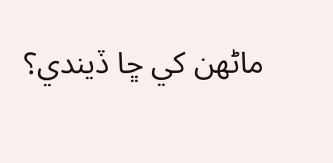ماڻهن کي ڇا ڏيندي؟